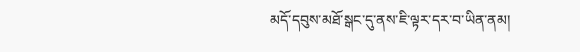མདོ་དབུས་མཐོ་སྒང་དུ་ནས་ཇི་ལྟར་དར་བ་ཡིན་ནམ།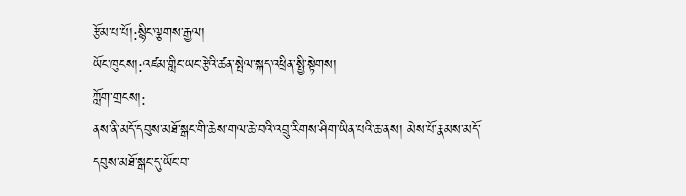རྩོམ་པ་པོ།:སྙིང་ལྕགས་རྒྱལ།
ཡོང་ཁུངས།:འཛམ་གླིང་ཡང་རྩེའི་ཚན་སྤེལ་སྐད་འཕྲིན་སྤྱི་སྟེགས།
ཀློག་གྲངས།:
ནས་ནི་མདོ་དབུས་མཐོ་སྒང་གི་ཆེས་གལ་ཆེ་བའི་འབྲུ་རིགས་ཤིག་ཡིན་པའི་ཆ་ནས། མེས་པོ་རྣམས་མདོ་དབུས་མཐོ་སྒང་དུ་ཡོང་བ་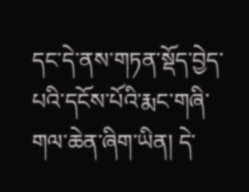དང་དེ་ནས་གཏན་སྡོད་བྱེད་པའི་དངོས་པོའི་རྨང་གཞི་གལ་ཆེན་ཞིག་ཡིན། དེ་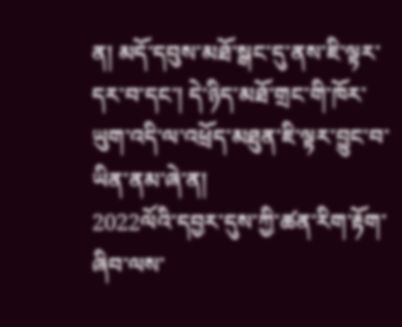ན། མདོ་དབུས་མཐོ་སྒང་དུ་ནས་ཇི་ལྟར་དར་བ་དང་། དེ་ཉིད་མཐོ་གྲང་གི་ཁོར་ཡུག་འདི་ལ་འཕྲོད་མཐུན་ཇི་ལྟར་བྱུང་བ་ཡིན་ནམ་ཞེ་ན།
2022ལོའི་དབྱར་དུས་ཀྱི་ཚན་རིག་རྟོག་ཞིབ་ལས་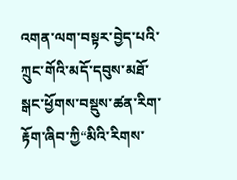འགན་ལག་བསྟར་བྱེད་པའི་ཀྲུང་གོའི་མདོ་དབུས་མཐོ་སྒང་ཕྱོགས་བསྡུས་ཚན་རིག་རྟོག་ཞིབ་ཀྱི“མིའི་རིགས་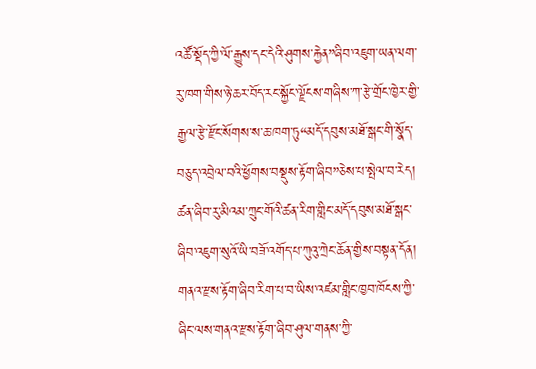འཚོ་སྡོད་ཀྱི་ལོ་རྒྱུས་དང་དེའི་ཤུགས་རྐྱེན”ཞིབ་འཇུག་ཡན་ལག་རུ་ཁག་གིས་ཉེ་ཆར་བོད་རང་སྐྱོང་ལྗོངས་གཞིས་ཀ་རྩེ་གྲོང་ཁྱེར་གྱི་རྒྱལ་རྩེ་རྫོང་སོགས་ས་ཆ་ཁག་ཏུ“མདོ་དབུས་མཐོ་སྒང་གི་སྣོད་བཅུད་འབྲེལ་བའི་ཕྱོགས་བསྡུས་རྟོག་ཞིབ”ཅེས་པ་སྤེལ་བ་རེད།
ཚན་ཞིབ་རུ་མིའམ་ཀྲུང་གོའི་ཚན་རིག་གླིང་མདོ་དབུས་མཐོ་སྒང་ཞིབ་འཇུག་སུའོ་ཡི་བཟོ་འགོད་པ་ཀུའུ་ཀྲེང་ཆོན་གྱིས་བསྟན་དོན། གནའ་རྫས་རྟོག་ཞིབ་རིག་པ་བ་ཡིས་འཛམ་གླིང་ཁྱབ་ཁོངས་ཀྱི་ཞིང་ལས་གནའ་རྫས་རྟོག་ཞིབ་ཤུལ་གནས་ཀྱི་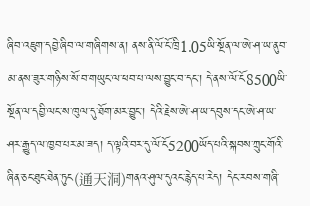ཞིབ་འཇུག་དབྱེ་ཞིབ་ལ་གཞིགས་ན། ནས་ནི་ལོ་ངོ་ཁྲི1.05ཡི་སྔོན་ལ་ཨེ་ཤ་ཡ་ནུབ་མ་ནས་ཟུར་གཉིས་སོ་བ་གཡུང་ལ་ཕབ་པ་ལས་བྱུང་བ་དང་། དེ་ནས་ལོ་ངོ8500ཡི་སྔོན་ལ་དབྱི་ལང་ས་ཁུལ་དུ་ཐོག་མར་བྱུང་། དེའི་རྗེས་ཨེ་ཤ་ཡ་དབུས་དང་ཨེ་ཤ་ཡ་ཤར་རྒྱུད་ལ་ཁྱབ་པར་མ་ཟད། ད་ལྟའི་བར་དུ་ལོ་ངོ5200ཡོད་པའི་སྐབས་ཀྲུང་གོའི་ཞིན་ཅང་ཐུང་ཐེན་ཏུང(通天洞)གནའ་ཤུལ་དུའང་རྙེད་པ་རེད། དེང་རབས་གཞི་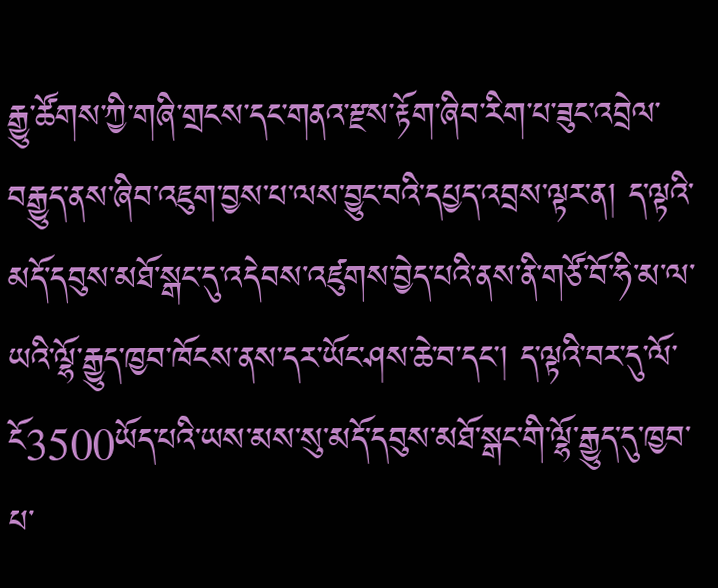རྒྱུ་ཚོགས་ཀྱི་གཞི་གྲངས་དང་གནའ་རྫས་རྟོག་ཞིབ་རིག་པ་ཟུང་འབྲེལ་བརྒྱུད་ནས་ཞིབ་འཇུག་བྱས་པ་ལས་བྱུང་བའི་དཔྱད་འབྲས་ལྟར་ན། ད་ལྟའི་མདོ་དབུས་མཐོ་སྒང་དུ་འདེབས་འཛུགས་བྱེད་པའི་ནས་ནི་གཙོ་བོ་ཧི་མ་ལ་ཡའི་ལྷོ་རྒྱུད་ཁྱབ་ཁོངས་ནས་དར་ཡོང་ཤས་ཆེ་བ་དང་། ད་ལྟའི་བར་དུ་ལོ་ངོ3500ཡོད་པའི་ཡས་མས་སུ་མདོ་དབུས་མཐོ་སྒང་གི་ལྷོ་རྒྱུད་དུ་ཁྱབ་པ་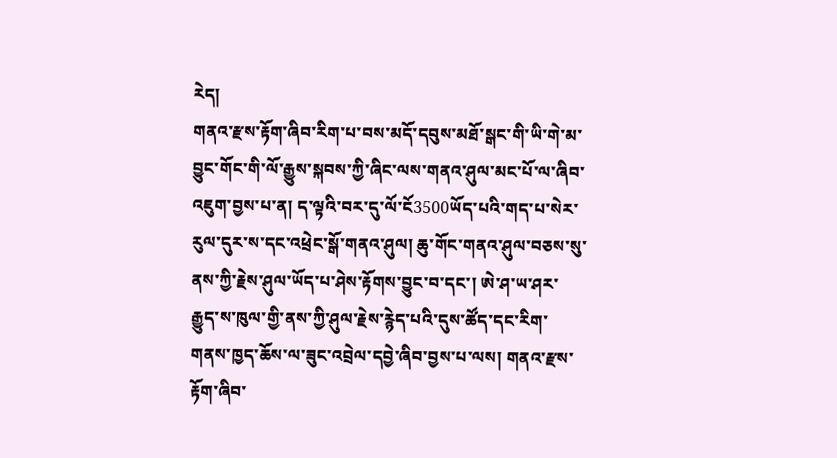རེད།
གནའ་རྫས་རྟོག་ཞིབ་རིག་པ་བས་མདོ་དབུས་མཐོ་སྒང་གི་ཡི་གེ་མ་བྱུང་གོང་གི་ལོ་རྒྱུས་སྐབས་ཀྱི་ཞིང་ལས་གནའ་ཤུལ་མང་པོ་ལ་ཞིབ་འཇུག་བྱས་པ་ན། ད་ལྟའི་བར་དུ་ལོ་ངོ3500ཡོད་པའི་གད་པ་སེར་རུལ་དུར་ས་དང་འཕྲེང་སྒོ་གནའ་ཤུལ། ཆུ་གོང་གནའ་ཤུལ་བཅས་སུ་ནས་ཀྱི་རྗེས་ཤུལ་ཡོད་པ་ཤེས་རྟོགས་བྱུང་བ་དང་། ཨེ་ཤ་ཡ་ཤར་རྒྱུད་ས་ཁུལ་གྱི་ནས་ཀྱི་ཤུལ་རྗེས་རྙེད་པའི་དུས་ཚོད་དང་རིག་གནས་ཁྱད་ཆོས་ལ་ཟུང་འབྲེལ་དབྱེ་ཞིབ་བྱས་པ་ལས། གནའ་རྫས་རྟོག་ཞིབ་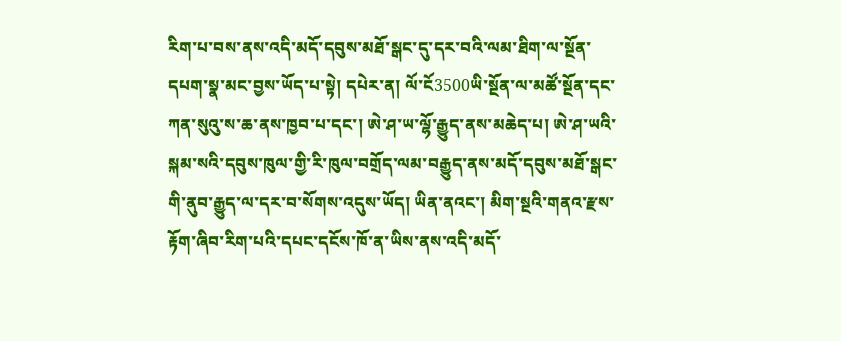རིག་པ་བས་ནས་འདི་མདོ་དབུས་མཐོ་སྒང་དུ་དར་བའི་ལམ་ཐིག་ལ་སྔོན་དཔག་སྣ་མང་བྱས་ཡོད་པ་སྟེ། དཔེར་ན། ལོ་ངོ3500ཡི་སྔོན་ལ་མཚོ་སྔོན་དང་ཀན་སུའུ་ས་ཆ་ནས་ཁྱབ་པ་དང་། ཨེ་ཤ་ཡ་ལྷོ་རྒྱུད་ནས་མཆེད་པ། ཨེ་ཤ་ཡའི་སྐམ་སའི་དབུས་ཁུལ་གྱི་རི་ཁུལ་བགྲོད་ལམ་བརྒྱུད་ནས་མདོ་དབུས་མཐོ་སྒང་གི་ནུབ་རྒྱུད་ལ་དར་བ་སོགས་འདུས་ཡོད། ཡིན་ནའང་། མིག་སྔའི་གནའ་རྫས་རྟོག་ཞིབ་རིག་པའི་དཔང་དངོས་ཁོ་ན་ཡིས་ནས་འདི་མདོ་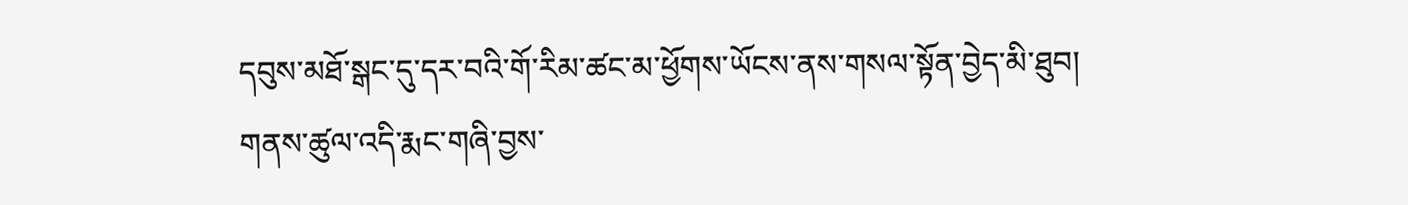དབུས་མཐོ་སྒང་དུ་དར་བའི་གོ་རིམ་ཚང་མ་ཕྱོགས་ཡོངས་ནས་གསལ་སྟོན་བྱེད་མི་ཐུབ།
གནས་ཚུལ་འདི་རྨང་གཞི་བྱས་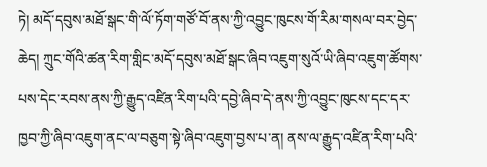ཏེ། མདོ་དབུས་མཐོ་སྒང་གི་ལོ་ཏོག་གཙོ་བོ་ནས་ཀྱི་འབྱུང་ཁུངས་གོ་རིམ་གསལ་བར་བྱེད་ཆེད། ཀྲུང་གོའི་ཚན་རིག་གླིང་མདོ་དབུས་མཐོ་སྒང་ཞིབ་འཇུག་སུའོ་ཡི་ཞིབ་འཇུག་ཚོགས་པས་དེང་རབས་ནས་ཀྱི་རྒྱུད་འཛིན་རིག་པའི་དབྱེ་ཞིབ་དེ་ནས་ཀྱི་འབྱུང་ཁུངས་དང་དར་ཁྱབ་ཀྱི་ཞིབ་འཇུག་ནང་ལ་བཅུག་སྟེ་ཞིབ་འཇུག་བྱས་པ་ན། ནས་ལ་རྒྱུད་འཛིན་རིག་པའི་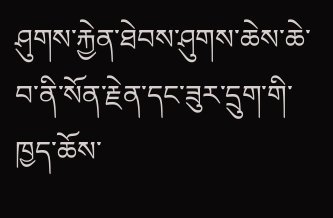ཤུགས་རྐྱེན་ཐེབས་ཤུགས་ཆེས་ཆེ་བ་ནི་སོན་རྗེན་དང་ཟུར་དྲུག་གི་ཁྱད་ཆོས་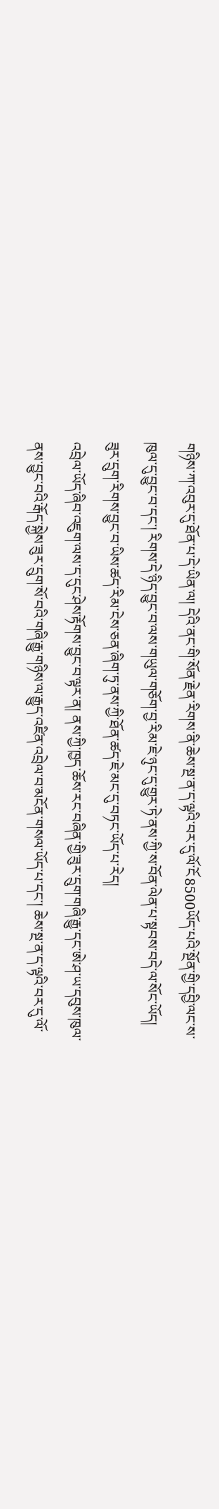གཉིས་ཀ་འབུར་དུ་ཐོན་པ་དེ་ཡིན་ལ། དེའི་ནང་གི་སོན་རྗེན་རིགས་ནི་ཆེས་སྔ་ན་ད་ལྟའི་བར་དུ་ལོ་ངོ8500ཡོད་པའི་སྔོན་གྱི་དབྱི་ལང་ས་ཁུལ་དུ་བྱུང་བ་དང་། རིགས་དེ་ཉིད་བྱུང་བ་ལས་གཡུལ་གཅོག་བྱ་རིམ་ཇེ་ཉུང་དུ་གྱུར་ཏེ་ནས་ཀྱི་ས་བོན་ལེན་པ་སྟབས་བདེ་ལ་སོང་ཡོད། ཟུར་དྲུག་རིགས་བྱུང་བ་ཡིས་ཚད་རིམ་ངེས་ཅན་ཞིག་ཏུ་ནས་ཀྱི་ཐོན་ཚད་ཇེ་མང་དུ་བཏང་ཡོད་པ་རེད།
འབྲེལ་ཡོད་ཞིབ་འཇུག་ལས་ད་དུང་ཤེས་རྟོགས་བྱུང་བ་ལྟར་ན། ནས་ཀྱི་ཁྱད་ཆོས་རང་བཞིན་གྱི་ཟུར་དྲུག་གཞི་རྒྱུ་དང་ཨེ་ཤ་ཡ་དབུས་ཁུལ་ནས་བྱུང་བའི་རྒོད་སྐྱེས་ཟུར་དྲུག་སོ་བའི་གཞི་རྒྱུ་གཉིས་ལ་རྒྱུད་འཛིན་འབྲེལ་བ་མངོན་གསལ་ཡོད་པ་དང་། ཆེས་སྔ་ན་ད་ལྟའི་བར་དུ་ལོ་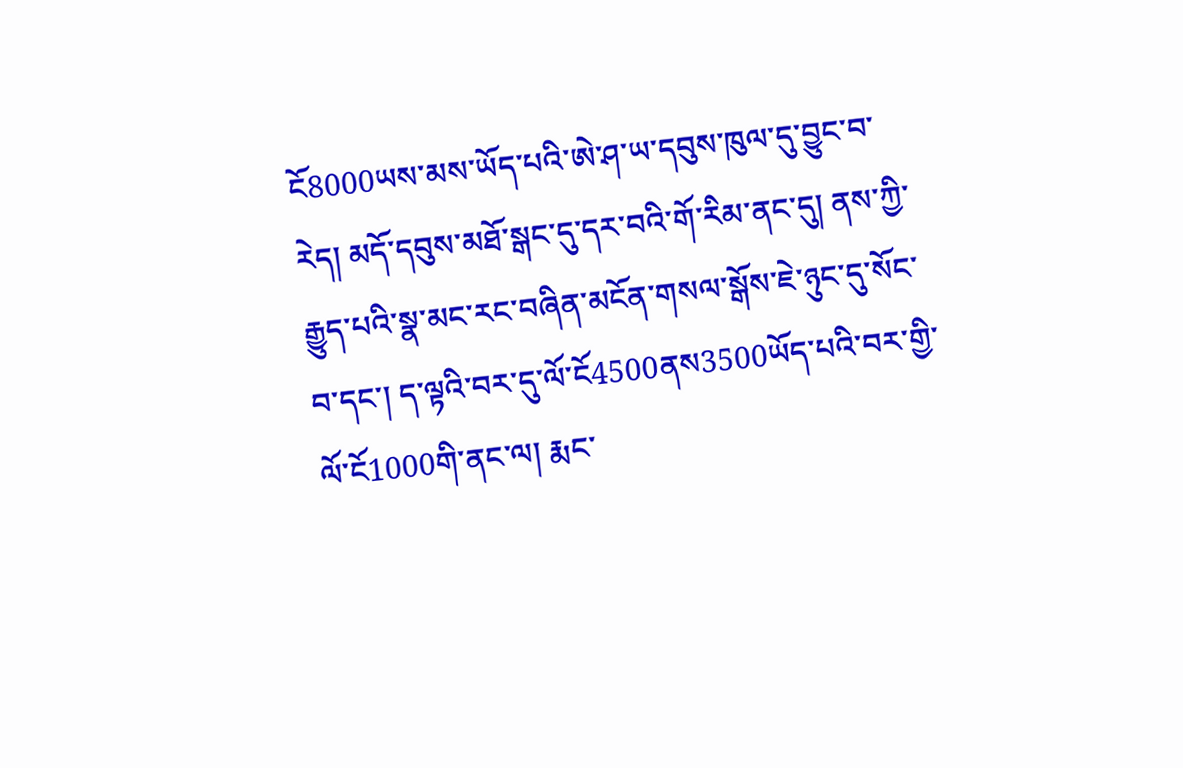ངོ8000ཡས་མས་ཡོད་པའི་ཨེ་ཤ་ཡ་དབུས་ཁུལ་དུ་བྱུང་བ་རེད། མདོ་དབུས་མཐོ་སྒང་དུ་དར་བའི་གོ་རིམ་ནང་དུ། ནས་ཀྱི་རྒྱུད་པའི་སྣ་མང་རང་བཞིན་མངོན་གསལ་སྒོས་ཇེ་ཉུང་དུ་སོང་བ་དང་། ད་ལྟའི་བར་དུ་ལོ་ངོ4500ནས3500ཡོད་པའི་བར་གྱི་ལོ་ངོ1000གི་ནང་ལ། རྨང་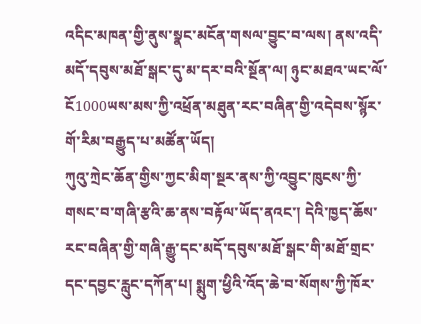འདིང་མཁན་གྱི་ནུས་སྣང་མངོན་གསལ་བྱུང་བ་ལས། ནས་འདི་མདོ་དབུས་མཐོ་སྒང་དུ་མ་དར་བའི་སྔོན་ལ། ཉུང་མཐའ་ཡང་ལོ་ངོ1000ཡས་མས་ཀྱི་འཕྲོན་མཐུན་རང་བཞིན་གྱི་འདེབས་སྙོར་གོ་རིམ་བརྒྱུད་པ་མཚོན་ཡོད།
ཀུའུ་ཀྲེང་ཆོན་གྱིས་ཀྱང་མིག་སྔར་ནས་ཀྱི་འབྱུང་ཁུངས་ཀྱི་གསང་བ་གཞི་རྩའི་ཆ་ནས་བརྟོལ་ཡོད་ནའང་། དེའི་ཁྱད་ཆོས་རང་བཞིན་གྱི་གཞི་རྒྱུ་དང་མདོ་དབུས་མཐོ་སྒང་གི་མཐོ་གྲང་དང་དབྱང་རླུང་དཀོན་པ། སྨུག་ཕྱིའི་འོད་ཆེ་བ་སོགས་ཀྱི་ཁོར་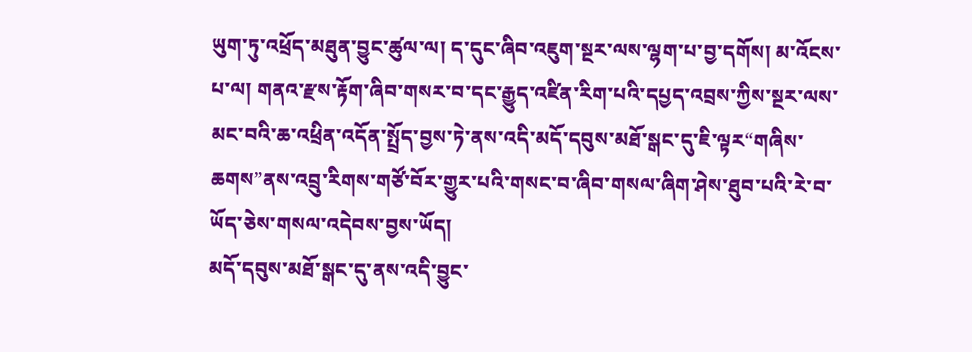ཡུག་ཏུ་འཕྲོད་མཐུན་བྱུང་ཚུལ་ལ། ད་དུང་ཞིབ་འཇུག་སྔར་ལས་ལྷག་པ་བྱ་དགོས། མ་འོངས་པ་ལ། གནའ་རྫས་རྟོག་ཞིབ་གསར་བ་དང་རྒྱུད་འཛིན་རིག་པའི་དཔྱད་འབྲས་ཀྱིས་སྔར་ལས་མང་བའི་ཆ་འཕྲིན་འདོན་སྤྲོད་བྱས་ཏེ་ནས་འདི་མདོ་དབུས་མཐོ་སྒང་དུ་ཇི་ལྟར“གཞིས་ཆགས”ནས་འབྲུ་རིགས་གཙོ་བོར་གྱུར་པའི་གསང་བ་ཞིབ་གསལ་ཞིག་ཤེས་ཐུབ་པའི་རེ་བ་ཡོད་ཅེས་གསལ་འདེབས་བྱས་ཡོད།
མདོ་དབུས་མཐོ་སྒང་དུ་ནས་འདི་བྱུང་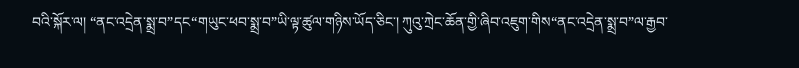བའི་སྐོར་ལ། “ནང་འདྲེན་སྨྲ་བ”དང“གཡུང་ཕབ་སྨྲ་བ”ཡི་ལྟ་ཚུལ་གཉིས་ཡོད་ཅིང་། ཀུའུ་ཀྲེང་ཆོན་གྱི་ཞིབ་འཇུག་གིས“ནང་འདྲེན་སྨྲ་བ”ལ་རྒྱབ་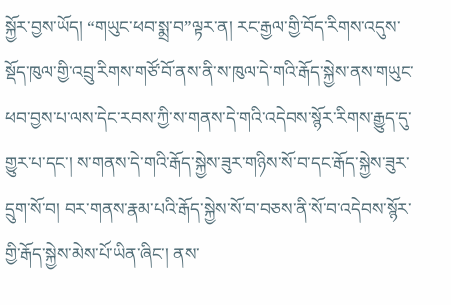སྐྱོར་བྱས་ཡོད། “གཡུང་ཕབ་སྨྲ་བ”ལྟར་ན། རང་རྒྱལ་གྱི་བོད་རིགས་འདུས་སྡོད་ཁུལ་གྱི་འབྲུ་རིགས་གཙོ་བོ་ནས་ནི་ས་ཁུལ་དེ་གའི་རྒོད་སྐྱེས་ནས་གཡུང་ཕབ་བྱས་པ་ལས་དེང་རབས་ཀྱི་ས་གནས་དེ་གའི་འདེབས་སྙོར་རིགས་རྒྱུད་དུ་གྱུར་པ་དང་། ས་གནས་དེ་གའི་རྒོད་སྐྱེས་ཟུར་གཉིས་སོ་བ་དང་རྒོད་སྐྱེས་ཟུར་དྲུག་སོ་བ། བར་གནས་རྣམ་པའི་རྒོད་སྐྱེས་སོ་བ་བཅས་ནི་སོ་བ་འདེབས་སྙོར་གྱི་རྒོད་སྐྱེས་མེས་པོ་ཡིན་ཞིང་། ནས་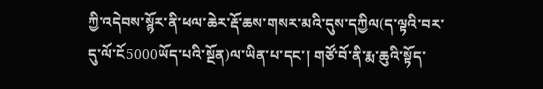ཀྱི་འདེབས་སྙོར་ནི་ཕལ་ཆེར་རྡོ་ཆས་གསར་མའི་དུས་དཀྱིལ(ད་ལྟའི་བར་དུ་ལོ་ངོ5000ཡོད་པའི་སྔོན)ལ་ཡིན་པ་དང་། གཙོ་བོ་ནི་རྨ་ཆུའི་སྟོད་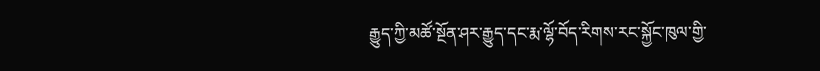རྒྱུད་ཀྱི་མཚོ་སྔོན་ཤར་རྒྱུད་དང་རྨ་ལྷོ་བོད་རིགས་རང་སྐྱོང་ཁུལ་གྱི་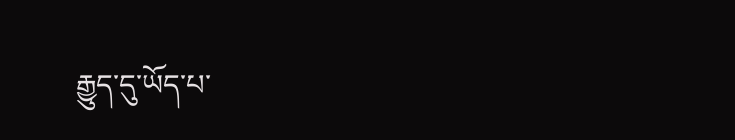རྒྱུད་དུ་ཡོད་པ་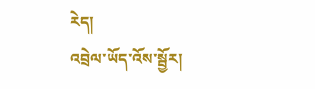རེད།
འབྲེལ་ཡོད་འོས་སྦྱོར།